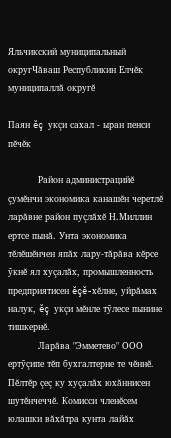Яльчикский муниципальный округЧăваш Республикин Елчĕк муниципаллă округĕ

Паян ĕç укçи сахал - ыран пенси пĕчĕк

          Район администрацийĕ çумĕнчи экономика канашĕн черетлĕ ларăвне район пуçлăхĕ Н.Миллин ертсе пынă. Унта экономика тĕлĕшĕнчен япăх лару-тăрăва кĕрсе ỹкнĕ ял хуçалăх, промышленность предприятисен ĕçĕ-хĕлне, уйрăмах налук, ĕç укçи мĕнле тỹлесе пынине тишкернĕ.
          Ларăва "Эмметево" ООО ертỹçипе тĕп бухгалтерне те чĕннĕ. Пĕлтĕр çеç ку хуçалăх юхăннисен шутĕнчеччĕ. Комисси членĕсем юлашки вăхăтра кунта лайăх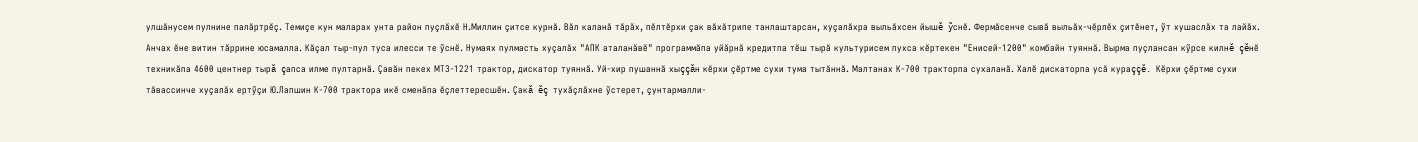улшăнусем пулнине палăртрĕç. Темиçе кун маларах унта район пуçлăхĕ Н.Миллин çитсе курнă. Вăл каланă тăрăх, пĕлтĕрхи çак вăхăтрипе танлаштарсан, хуçалăхра выльăхсен йышĕ ỹснĕ. Фермăсенче сывă выльăх-чĕрлĕх çитĕнет, ỹт хушаслăх та лайăх. Анчах ĕне витин тăррине юсамалла. Кăçал тыр-пул туса илесси те ỹснĕ. Нумаях пулмасть хуçалăх "АПК аталанăвĕ" программăпа уйăрнă кредитпа тĕш тырă культурисем пухса кĕртекен "Енисей-1200" комбайн туяннă. Вырма пуçлансан кỹрсе килнĕ çĕнĕ техникăпа 4600 центнер тырă çапса илме пултарнă. Çавăн пекех МТЗ-1221 трактор, дискатор туяннă. Уй-хир пушаннă хыççăн кĕрхи çĕртме сухи тума тытăннă. Малтанах К-700 тракторпа сухаланă. Халĕ дискаторпа усă кураççĕ. Кĕрхи çĕртме сухи тăвассинче хуçалăх ертỹçи Ю.Лапшин К-700 трактора икĕ сменăпа ĕçлеттересшĕн. Çакă ĕç тухăçлăхне ỹстерет, çунтармалли-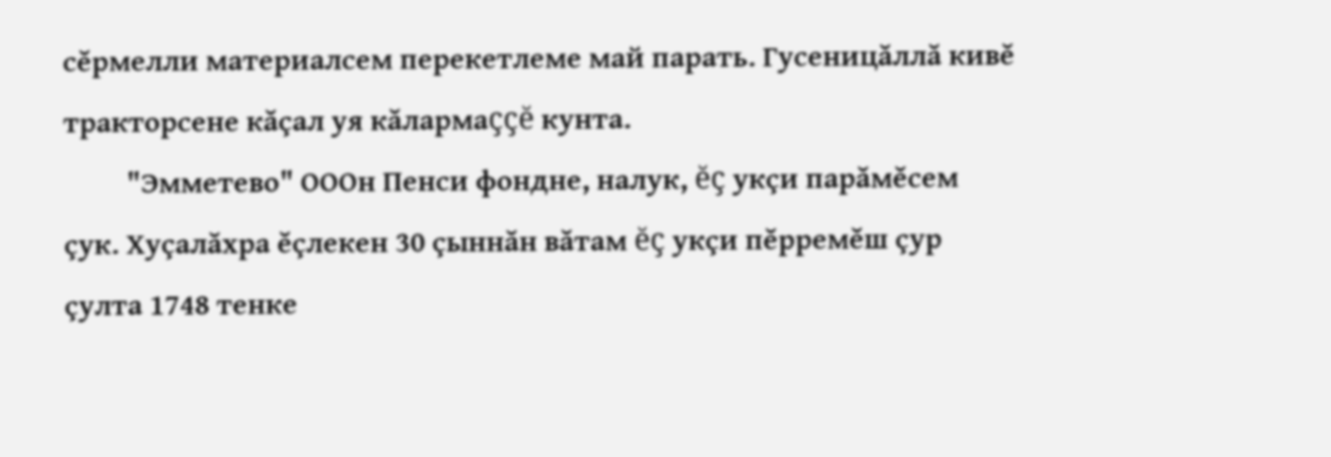сĕрмелли материалсем перекетлеме май парать. Гусеницăллă кивĕ тракторсене кăçал уя кăлармаççĕ кунта.
         "Эмметево" ОООн Пенси фондне, налук, ĕç укçи парăмĕсем çук. Хуçалăхра ĕçлекен 30 çыннăн вăтам ĕç укçи пĕрремĕш çур çулта 1748 тенке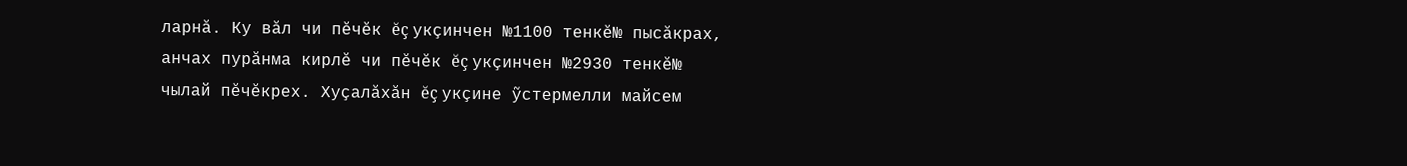ларнă. Ку вăл чи пĕчĕк ĕç укçинчен №1100 тенкĕ№ пысăкрах, анчах пурăнма кирлĕ чи пĕчĕк ĕç укçинчен №2930 тенкĕ№ чылай пĕчĕкрех. Хуçалăхăн ĕç укçине ỹстермелли майсем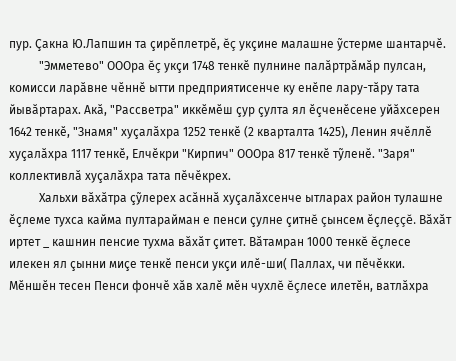пур. Çакна Ю.Лапшин та çирĕплетрĕ, ĕç укçине малашне ỹстерме шантарчĕ.
          "Эмметево" ОООра ĕç укçи 1748 тенкĕ пулнине палăртрăмăр пулсан, комисси ларăвне чĕннĕ ытти предприятисенче ку енĕпе лару-тăру тата йывăртарах. Акă, "Рассветра" иккĕмĕш çур çулта ял ĕçченĕсене уйăхсерен 1642 тенкĕ, "Знамя" хуçалăхра 1252 тенкĕ (2 кварталта 1425), Ленин ячĕллĕ хуçалăхра 1117 тенкĕ, Елчĕкри "Кирпич" ОООра 817 тенкĕ тỹленĕ. "Заря" коллективлă хуçалăхра тата пĕчĕкрех.
          Хальхи вăхăтра çỹлерех асăннă хуçалăхсенче ытларах район тулашне ĕçлеме тухса кайма пултарайман е пенси çулне çитнĕ çынсем ĕçлеççĕ. Вăхăт иртет _ кашнин пенсие тухма вăхăт çитет. Вăтамран 1000 тенкĕ ĕçлесе илекен ял çынни миçе тенкĕ пенси укçи илĕ-ши( Паллах, чи пĕчĕкки. Мĕншĕн тесен Пенси фончĕ хăв халĕ мĕн чухлĕ ĕçлесе илетĕн, ватлăхра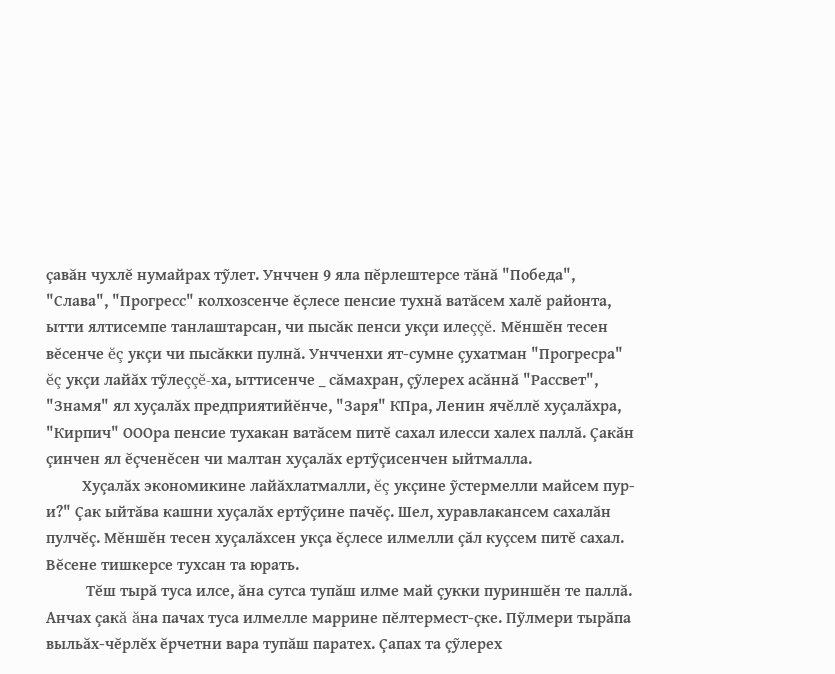çавăн чухлĕ нумайрах тỹлет. Унччен 9 яла пĕрлештерсе тăнă "Победа", "Слава", "Прогресс" колхозсенче ĕçлесе пенсие тухнă ватăсем халĕ районта, ытти ялтисемпе танлаштарсан, чи пысăк пенси укçи илеççĕ. Мĕншĕн тесен вĕсенче ĕç укçи чи пысăкки пулнă. Унчченхи ят-сумне çухатман "Прогресра" ĕç укçи лайăх тỹлеççĕ-ха, ыттисенче _ сăмахран, çỹлерех асăннă "Рассвет", "Знамя" ял хуçалăх предприятийĕнче, "Заря" КПра, Ленин ячĕллĕ хуçалăхра, "Кирпич" ОООра пенсие тухакан ватăсем питĕ сахал илесси халех паллă. Çакăн çинчен ял ĕçченĕсен чи малтан хуçалăх ертỹçисенчен ыйтмалла.
         Хуçалăх экономикине лайăхлатмалли, ĕç укçине ỹстермелли майсем пур-и?" Çак ыйтăва кашни хуçалăх ертỹçине пачĕç. Шел, хуравлакансем сахалăн пулчĕç. Мĕншĕн тесен хуçалăхсен укçа ĕçлесе илмелли çăл куçсем питĕ сахал. Вĕсене тишкерсе тухсан та юрать.
          Тĕш тырă туса илсе, ăна сутса тупăш илме май çукки пуриншĕн те паллă. Анчах çакă ăна пачах туса илмелле маррине пĕлтермест-çке. Пỹлмери тырăпа выльăх-чĕрлĕх ĕрчетни вара тупăш паратех. Çапах та çỹлерех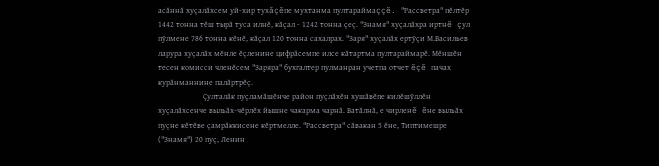асăннă хуçалăхсем уй-хир тухăçĕпе мухтанма пултараймаççĕ. "Рассветра" пĕлтĕр 1442 тонна тĕш тырă туса илнĕ, кăçал - 1242 тонна çеç. "Знамя" хуçалăхра иртнĕ çул пỹлмене 786 тонна кĕнĕ, кăçал 120 тонна сахалрах. "Заря" хуçалăх ертỹçи М.Васильев ларура хуçалăх мĕнле ĕçленине цифрăсемпе илсе кăтартма пултараймарĕ. Мĕншĕн тесен комисси членĕсем "Заряра" бухгалтер пулманран учетпа отчет ĕçĕ пачах курăнманнине палăртрĕç.
         Çулталăк пуçламăшĕнче район пуçлăхĕн хушăвĕпе килĕшỹллĕн хуçалăхсенче выльăх-чĕрлĕх йышне чакарма чарнă. Ватăлнă, е чирленĕ ĕне выльăх пуçне кĕтĕве çамрăккисене кĕртмелле. "Рассветра" сăвакан 5 ĕне, Типтимешре ("Знамя") 20 пуç, Ленин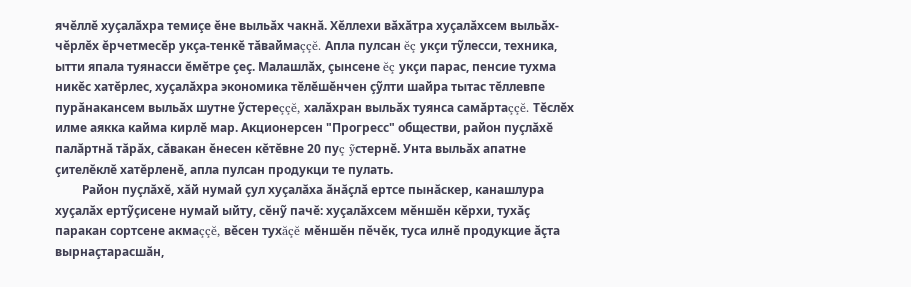ячĕллĕ хуçалăхра темиçе ĕне выльăх чакнă. Хĕллехи вăхăтра хуçалăхсем выльăх-чĕрлĕх ĕрчетмесĕр укçа-тенкĕ тăваймаççĕ. Апла пулсан ĕç укçи тỹлесси, техника, ытти япала туянасси ĕмĕтре çеç. Малашлăх, çынсене ĕç укçи парас, пенсие тухма никĕс хатĕрлес, хуçалăхра экономика тĕлĕшĕнчен çỹлти шайра тытас тĕллевпе пурăнакансем выльăх шутне ỹстереççĕ, халăхран выльăх туянса самăртаççĕ. Тĕслĕх илме аякка кайма кирлĕ мар. Акционерсен "Прогресс" обществи, район пуçлăхĕ палăртнă тăрăх, сăвакан ĕнесен кĕтĕвне 20 пуç ỹстернĕ. Унта выльăх апатне çителĕклĕ хатĕрленĕ, апла пулсан продукци те пулать.
         Район пуçлăхĕ, хăй нумай çул хуçалăха ăнăçлă ертсе пынăскер, канашлура хуçалăх ертỹçисене нумай ыйту, сĕнỹ пачĕ: хуçалăхсем мĕншĕн кĕрхи, тухăç паракан сортсене акмаççĕ, вĕсен тухăçĕ мĕншĕн пĕчĕк, туса илнĕ продукцие ăçта вырнаçтарасшăн,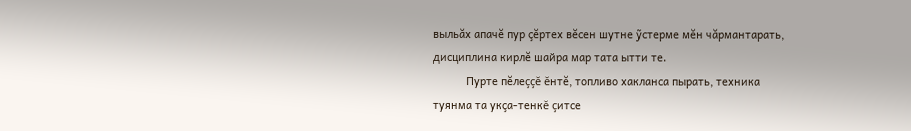выльăх апачĕ пур çĕртех вĕсен шутне ỹстерме мĕн чăрмантарать, дисциплина кирлĕ шайра мар тата ытти те.
           Пурте пĕлеççĕ ĕнтĕ, топливо хакланса пырать, техника туянма та укçа-тенкĕ çитсе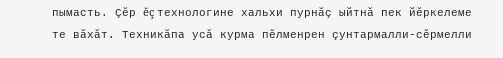пымасть. Çĕр ĕç технологине хальхи пурнăç ыйтнă пек йĕркелеме те вăхăт. Техникăпа усă курма пĕлменрен çунтармалли-сĕрмелли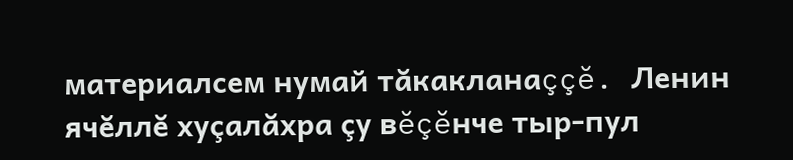материалсем нумай тăкакланаççĕ. Ленин ячĕллĕ хуçалăхра çу вĕçĕнче тыр-пул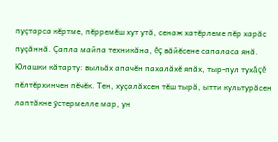пуçтарса кĕртме, пĕрремĕш хут утă, сенаж хатĕрлеме пĕр харăс пуçăннă. Çапла майпа техникăна, ĕç вăйĕсене сапаласа янă. Юлашки кăтарту: выльăх апачĕн пахалăхĕ япăх, тыр-пул тухăçĕ пĕлтĕрхинчен пĕчĕк. Тен, хуçалăхсен тĕш тырă, ытти культурăсен лаптăкне ỹстермелле мар, ун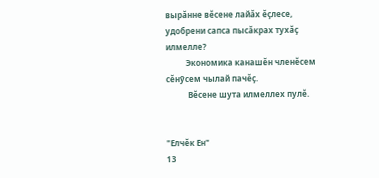вырăнне вĕсене лайăх ĕçлесе, удобрени сапса пысăкрах тухăç илмелле?
          Экономика канашĕн членĕсем сĕнỹсем чылай пачĕç.
           Вĕсене шута илмеллех пулĕ.


"Елчĕк Ен"
13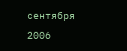сентября 2006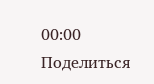00:00
Поделиться